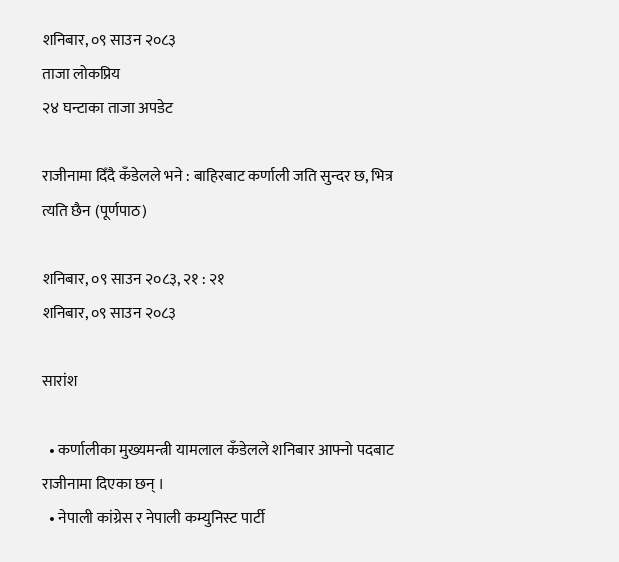शनिबार, ०९ साउन २०८३
ताजा लोकप्रिय
२४ घन्टाका ताजा अपडेट

राजीनामा दिँदै कँडेलले भने : बाहिरबाट कर्णाली जति सुन्दर छ, भित्र त्यति छैन (पूर्णपाठ)

शनिबार, ०९ साउन २०८३, २१ : २१
शनिबार, ०९ साउन २०८३

सारांश

  • कर्णालीका मुख्यमन्त्री यामलाल कँडेलले शनिबार आफ्नो पदबाट राजीनामा दिएका छन् ।
  • नेपाली कांग्रेस र नेपाली कम्युनिस्ट पार्टी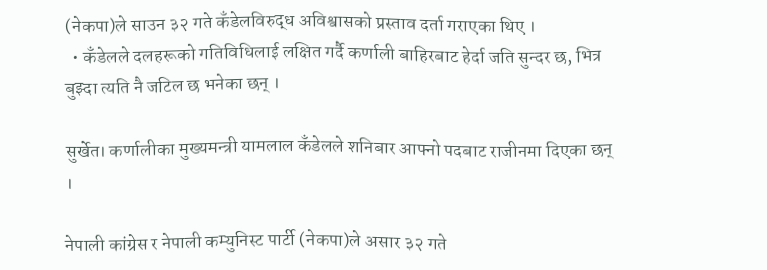(नेकपा)ले साउन ३२ गते कँडेलविरुद्ध अविश्वासको प्रस्ताव दर्ता गराएका थिए ।
  • कँडेलले दलहरूको गतिविधिलाई लक्षित गर्दै कर्णाली बाहिरबाट हेर्दा जति सुन्दर छ, भित्र बुझ्दा त्यति नै जटिल छ भनेका छन् ।

सुर्खेत। कर्णालीका मुख्यमन्त्री यामलाल कँडेलले शनिबार आफ्नो पदबाट राजीनमा दिएका छन् ।

नेपाली कांग्रेस र नेपाली कम्युनिस्ट पार्टी (नेकपा)ले असार ३२ गते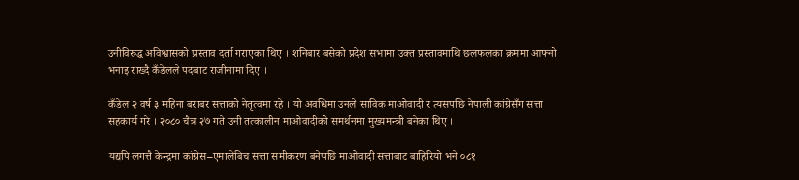उनीविरुद्ध अविश्वासको प्रस्ताव दर्ता गराएका थिए । शनिबार बसेको प्रदेश सभामा उक्त प्रस्तावमाथि छलफलका क्रममा आफ्नो भनाइ राख्दै कँडेलले पदबाट राजीनामा दिए ।

कँडेल २ वर्ष ३ महिना बराबर सत्ताको नेतृत्वमा रहे । यो अवधिमा उनले साविक माओवादी र त्यसपछि नेपाली कांग्रेसँग सत्ता सहकार्य गरे । २०८० चैत्र २७ गते उनी तत्कालीन माओवादीको समर्थनमा मुख्यमन्त्री बनेका थिए ।

यद्यपि लगत्तै केन्द्रमा कांग्रेस–एमालेबिच सत्ता समीकरण बनेपछि माओवादी सत्ताबाट बाहिरियो भने ०८१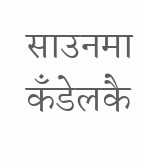साउनमा कँडेलकै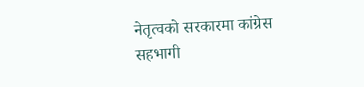नेतृत्वको सरकारमा कांग्रेस सहभागी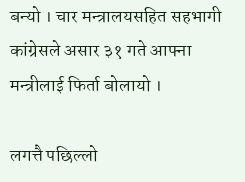बन्यो । चार मन्त्रालयसहित सहभागी कांग्रेसले असार ३१ गते आफ्ना मन्त्रीलाई फिर्ता बोलायो ।

लगत्तै पछिल्लो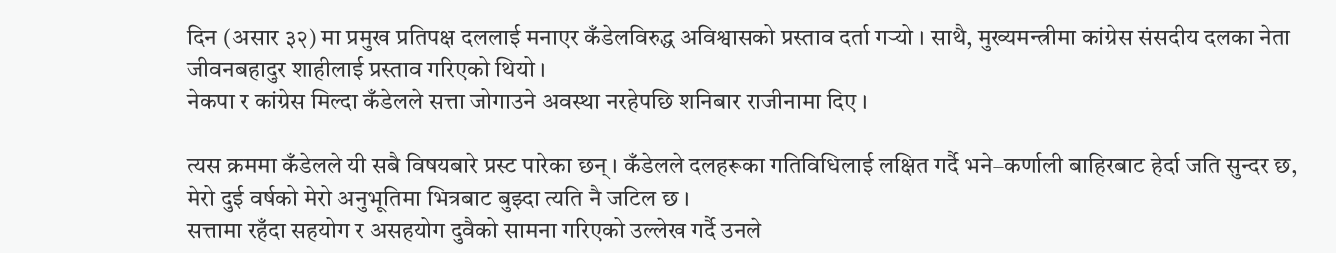दिन (असार ३२) मा प्रमुख प्रतिपक्ष दललाई मनाएर कँडेलविरुद्ध अविश्वासको प्रस्ताव दर्ता गर्‍यो । साथै, मुख्यमन्त्रीमा कांग्रेस संसदीय दलका नेता जीवनबहादुर शाहीलाई प्रस्ताव गरिएको थियो ।
नेकपा र कांग्रेस मिल्दा कँडेलले सत्ता जोगाउने अवस्था नरहेपछि शनिबार राजीनामा दिए ।

त्यस क्रममा कँडेलले यी सबै विषयबारे प्रस्ट पारेका छन् । कँडेलले दलहरूका गतिविधिलाई लक्षित गर्दै भने–कर्णाली बाहिरबाट हेर्दा जति सुन्दर छ, मेरो दुई वर्षको मेरो अनुभूतिमा भित्रबाट बुझ्दा त्यति नै जटिल छ ।
सत्तामा रहँदा सहयोग र असहयोग दुवैको सामना गरिएको उल्लेख गर्दै उनले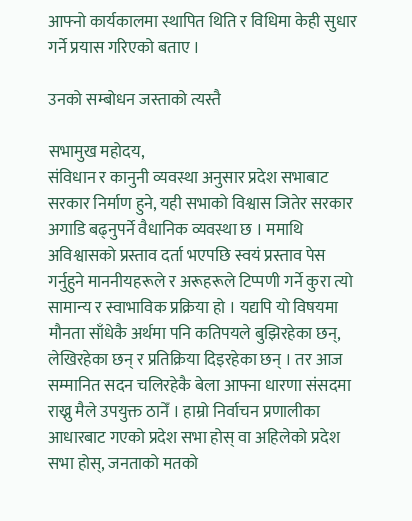आफ्नो कार्यकालमा स्थापित थिति र विधिमा केही सुधार गर्ने प्रयास गरिएको बताए ।

उनको सम्बोधन जस्ताको त्यस्तै

सभामुख महोदय,
संविधान र कानुनी व्यवस्था अनुसार प्रदेश सभाबाट सरकार निर्माण हुने, यही सभाको विश्वास जितेर सरकार अगाडि बढ्नुपर्ने वैधानिक व्यवस्था छ । ममाथि अविश्वासको प्रस्ताव दर्ता भएपछि स्वयं प्रस्ताव पेस गर्नुहुने माननीयहरूले र अरूहरूले टिप्पणी गर्ने कुरा त्यो सामान्य र स्वाभाविक प्रक्रिया हो । यद्यपि यो विषयमा मौनता साँधेकै अर्थमा पनि कतिपयले बुझिरहेका छन्, लेखिरहेका छन् र प्रतिक्रिया दिइरहेका छन् । तर आज सम्मानित सदन चलिरहेकै बेला आफ्ना धारणा संसदमा राख्नु मैले उपयुक्त ठानेँ । हाम्रो निर्वाचन प्रणालीका आधारबाट गएको प्रदेश सभा होस् वा अहिलेको प्रदेश सभा होस्, जनताको मतको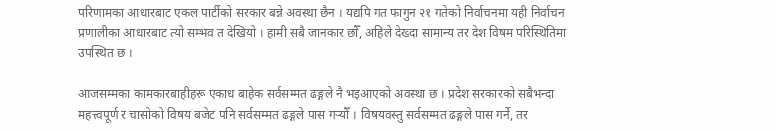परिणामका आधारबाट एकल पार्टीको सरकार बन्ने अवस्था छैन । यद्यपि गत फागुन २१ गतेको निर्वाचनमा यही निर्वाचन प्रणालीका आधारबाट त्यो सम्भव त देखियो । हामी सबै जानकार छौँ, अहिले देख्दा सामान्य तर देश विषम परिस्थितिमा उपस्थित छ ।

आजसम्मका कामकारबाहीहरू एकाध बाहेक सर्वसम्मत ढङ्गले नै भइआएको अवस्था छ । प्रदेश सरकारको सबैभन्दा महत्त्वपूर्ण र चासोको विषय बजेट पनि सर्वसम्मत ढङ्गले पास गर्‍यौँ । विषयवस्तु सर्वसम्मत ढङ्गले पास गर्ने, तर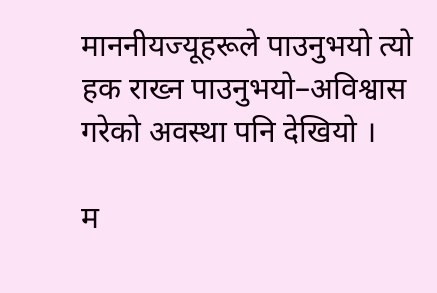माननीयज्यूहरूले पाउनुभयो त्यो हक राख्न पाउनुभयो–अविश्वास गरेको अवस्था पनि देखियो ।

म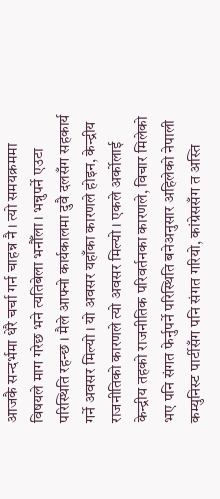आजकै सन्दर्भमा धेरै चर्चा गर्न चाहन्न नै । त्यो समयक्रममा विषयले माग गरेछ भने त्यतिबेला भनौँला । भन्नुपर्ने एउटा परिस्थिति रहन्छ । मैले आफ्नो कार्यकालमा दुवै दलसँग सहकार्य गर्ने अवसर मिल्यो । यो अवसर यहाँका कारणले होइन, केन्द्रीय राजनीतिको कारणले त्यो अवसर मिल्यो । एकले अर्कोलाई केन्द्रीय तहको राजनीतिक परिवर्तनका कारणले, विचार मिलेको भए पनि संगत फेर्नुपर्ने परिस्थिति बनेअनुसार अहिलेको नेपाली कम्युनिस्ट पार्टीसँग पनि संगत गरियो, कांग्रेससँग त अस्ति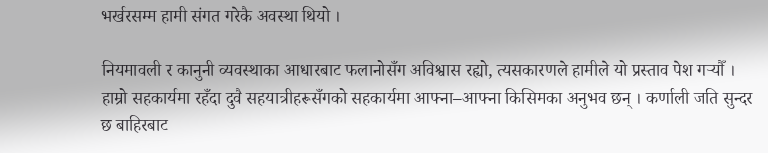भर्खरसम्म हामी संगत गरेकै अवस्था थियो ।

नियमावली र कानुनी व्यवस्थाका आधारबाट फलानोसँग अविश्वास रह्यो, त्यसकारणले हामीले यो प्रस्ताव पेश गर्‍यौँ । हाम्रो सहकार्यमा रहँदा दुवै सहयात्रीहरूसँगको सहकार्यमा आफ्ना–आफ्ना किसिमका अनुभव छन् । कर्णाली जति सुन्दर छ बाहिरबाट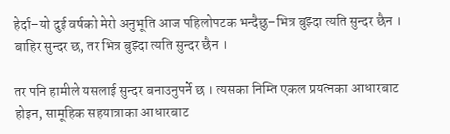हेर्दा–यो दुई वर्षको मेरो अनुभूति आज पहिलोपटक भन्दैछु–भित्र बुझ्दा त्यति सुन्दर छैन । बाहिर सुन्दर छ, तर भित्र बुझ्दा त्यति सुन्दर छैन ।

तर पनि हामीले यसलाई सुन्दर बनाउनुपर्ने छ । त्यसका निम्ति एकल प्रयत्नका आधारबाट होइन, सामूहिक सहयात्राका आधारबाट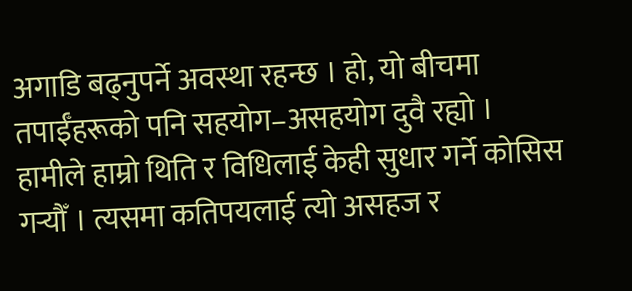अगाडि बढ्नुपर्ने अवस्था रहन्छ । हो, यो बीचमा तपाईँहरूको पनि सहयोग–असहयोग दुवै रह्यो । हामीले हाम्रो थिति र विधिलाई केही सुधार गर्ने कोसिस गर्‍यौँ । त्यसमा कतिपयलाई त्यो असहज र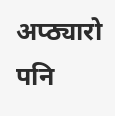अप्ठ्यारो पनि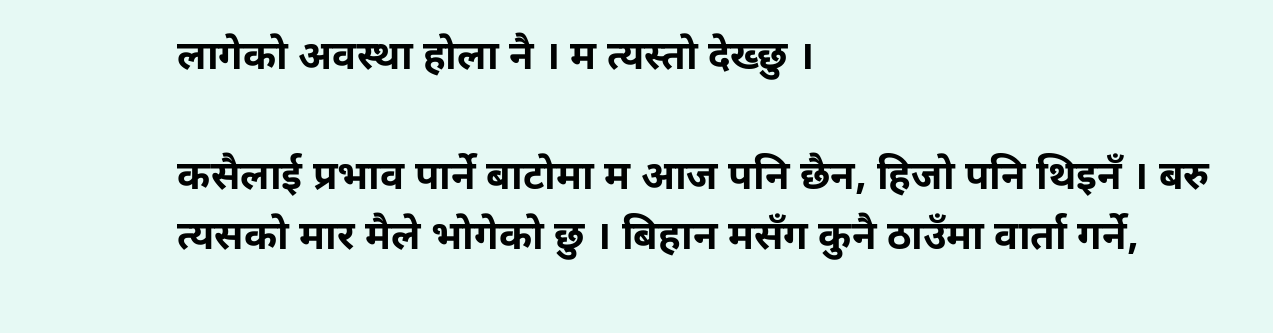लागेको अवस्था होला नै । म त्यस्तो देख्छु ।

कसैलाई प्रभाव पार्ने बाटोमा म आज पनि छैन, हिजो पनि थिइनँ । बरु त्यसको मार मैले भोगेको छु । बिहान मसँग कुनै ठाउँमा वार्ता गर्ने,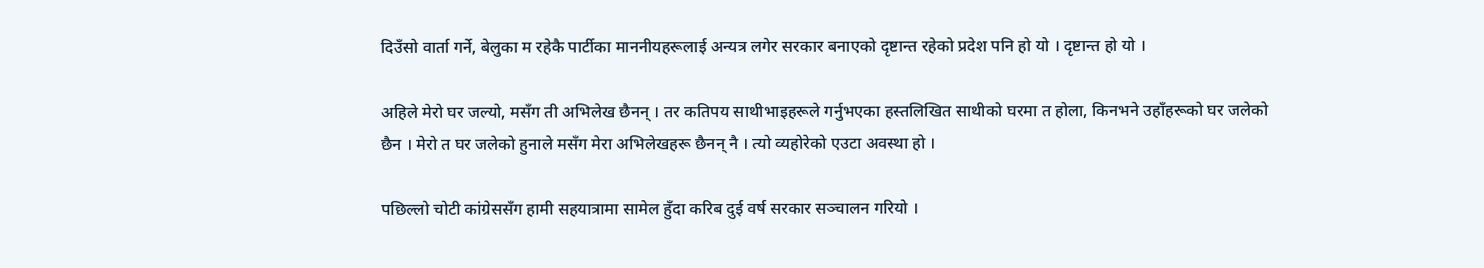दिउँसो वार्ता गर्ने, बेलुका म रहेकै पार्टीका माननीयहरूलाई अन्यत्र लगेर सरकार बनाएको दृष्टान्त रहेको प्रदेश पनि हो यो । दृष्टान्त हो यो ।

अहिले मेरो घर जल्यो, मसँग ती अभिलेख छैनन् । तर कतिपय साथीभाइहरूले गर्नुभएका हस्तलिखित साथीको घरमा त होला, किनभने उहाँहरूको घर जलेको छैन । मेरो त घर जलेको हुनाले मसँग मेरा अभिलेखहरू छैनन् नै । त्यो व्यहोरेको एउटा अवस्था हो ।

पछिल्लो चोटी कांग्रेससँग हामी सहयात्रामा सामेल हुँदा करिब दुई वर्ष सरकार सञ्चालन गरियो ।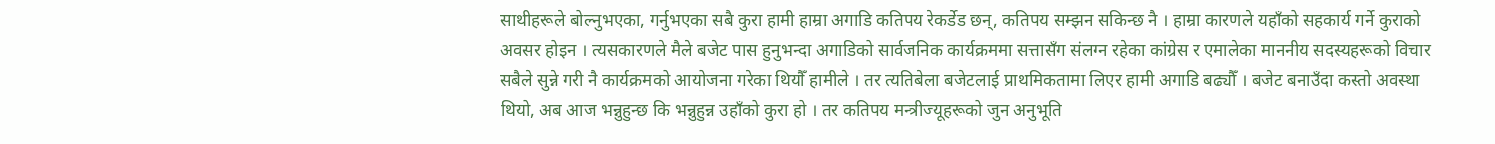साथीहरूले बोल्नुभएका, गर्नुभएका सबै कुरा हामी हाम्रा अगाडि कतिपय रेकर्डेड छन्, कतिपय सम्झन सकिन्छ नै । हाम्रा कारणले यहाँको सहकार्य गर्ने कुराको अवसर होइन । त्यसकारणले मैले बजेट पास हुनुभन्दा अगाडिको सार्वजनिक कार्यक्रममा सत्तासँग संलग्न रहेका कांग्रेस र एमालेका माननीय सदस्यहरूको विचार सबैले सुन्ने गरी नै कार्यक्रमको आयोजना गरेका थियौँ हामीले । तर त्यतिबेला बजेटलाई प्राथमिकतामा लिएर हामी अगाडि बढ्यौँ । बजेट बनाउँदा कस्तो अवस्था थियो, अब आज भन्नुहुन्छ कि भन्नुहुन्न उहाँको कुरा हो । तर कतिपय मन्त्रीज्यूहरूको जुन अनुभूति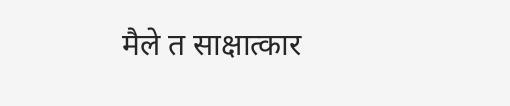मैले त साक्षात्कार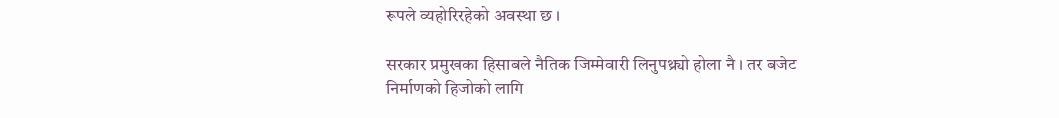रूपले व्यहोरिरहेको अवस्था छ ।

सरकार प्रमुखका हिसाबले नैतिक जिम्मेवारी लिनुपथ्र्यो होला नै । तर बजेट निर्माणको हिजोको लागि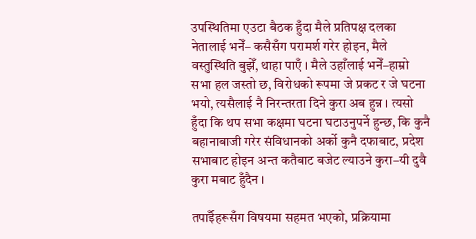उपस्थितिमा एउटा बैठक हुँदा मैले प्रतिपक्ष दलका नेतालाई भनेँ– कसैसँग परामर्श गरेर होइन, मैले वस्तुस्थिति बुझेँ, थाहा पाएँ । मैले उहाँलाई भनेँ–हाम्रो सभा हल जस्तो छ, विरोधको रूपमा जे प्रकट र जे घटना भयो, त्यसैलाई नै निरन्तरता दिने कुरा अब हुन्न । त्यसो हुँदा कि थप सभा कक्षमा घटना घटाउनुपर्ने हुन्छ, कि कुनै बहानाबाजी गरेर संविधानको अर्को कुनै दफाबाट, प्रदेश सभाबाट होइन अन्त कतैबाट बजेट ल्याउने कुरा–यी दुवै कुरा मबाट हुँदैन ।

तपाईँहरूसँग विषयमा सहमत भएको, प्रक्रियामा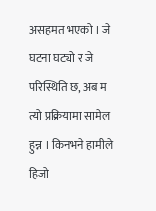असहमत भएको । जे घटना घट्यो र जे परिस्थिति छ, अब म त्यो प्रक्रियामा सामेल हुन्न । किनभने हामीले हिजो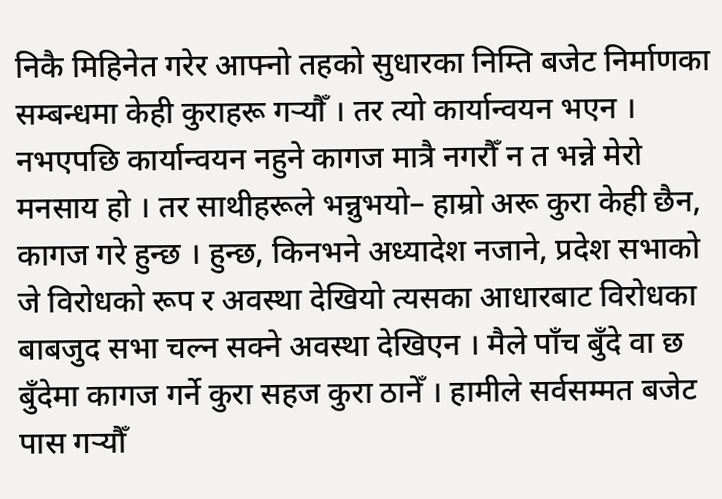निकै मिहिनेत गरेर आफ्नो तहको सुधारका निम्ति बजेट निर्माणका सम्बन्धमा केही कुराहरू गर्‍यौँ । तर त्यो कार्यान्वयन भएन । नभएपछि कार्यान्वयन नहुने कागज मात्रै नगरौँ न त भन्ने मेरो मनसाय हो । तर साथीहरूले भन्नुभयो– हाम्रो अरू कुरा केही छैन, कागज गरे हुन्छ । हुन्छ, किनभने अध्यादेश नजाने, प्रदेश सभाको जे विरोधको रूप र अवस्था देखियो त्यसका आधारबाट विरोधका बाबजुद सभा चल्न सक्ने अवस्था देखिएन । मैले पाँच बुँदे वा छ बुँदेमा कागज गर्ने कुरा सहज कुरा ठानेँ । हामीले सर्वसम्मत बजेट पास गर्‍यौँ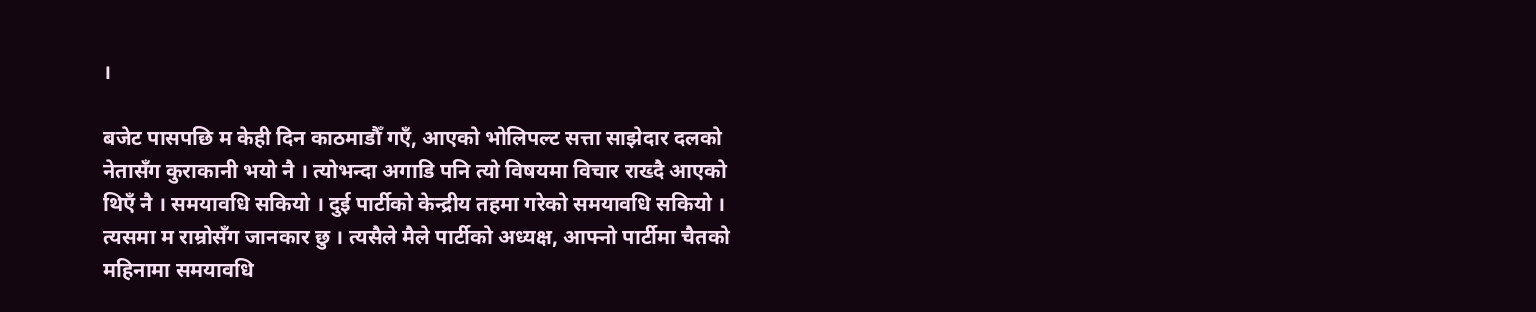।

बजेट पासपछि म केही दिन काठमाडौँ गएँ, आएको भोलिपल्ट सत्ता साझेदार दलको नेतासँग कुराकानी भयो नै । त्योभन्दा अगाडि पनि त्यो विषयमा विचार राख्दै आएको थिएँ नै । समयावधि सकियो । दुई पार्टीको केन्द्रीय तहमा गरेको समयावधि सकियो । त्यसमा म राम्रोसँग जानकार छु । त्यसैले मैले पार्टीको अध्यक्ष, आफ्नो पार्टीमा चैतको महिनामा समयावधि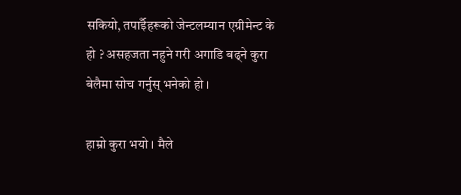सकियो, तपाईँहरूको जेन्टलम्यान एग्रीमेन्ट के हो ? असहजता नहुने गरी अगाडि बढ्ने कुरा बेलैमा सोच गर्नुस् भनेको हो ।

हाम्रो कुरा भयो । मैले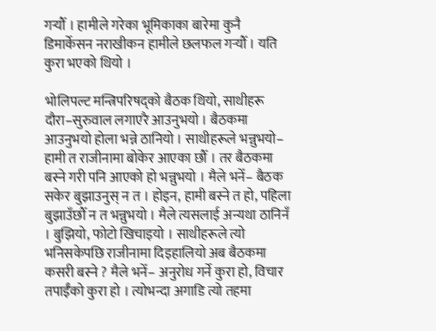गर्‍यौँ । हामीले गरेका भूमिकाका बारेमा कुनै डिमार्केसन नराखीकन हामीले छलफल गर्‍यौँ । यति कुरा भएको थियो ।

भोलिपल्ट मन्त्रिपरिषद्को बैठक थियो, साथीहरू दौरा–सुरुवाल लगाएरै आउनुभयो । बैठकमा आउनुभयो होला भन्ने ठानियो । साथीहरूले भन्नुभयो– हामी त राजीनामा बोकेर आएका छौँ । तर बैठकमा बस्ने गरी पनि आएको हो भन्नुभयो । मैले भनेँ– बैठक सकेर बुझाउनुस् न त । होइन, हामी बस्ने त हो, पहिला बुझाउँछौँ न त भन्नुभयो । मैले त्यसलाई अन्यथा ठानिनँ । बुझियो, फोटो खिचाइयो । साथीहरूले त्यो भनिसकेपछि राजीनामा दिइहालियो अब बैठकमा कसरी बस्ने ? मैले भनेँ– अनुरोध गर्ने कुरा हो, विचार तपाईँको कुरा हो । त्योभन्दा अगाडि त्यो तहमा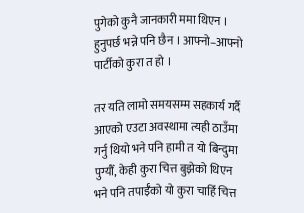पुगेको कुनै जानकारी ममा थिएन । हुनुपर्छ भन्ने पनि छैन । आफ्नो–आफ्नो पार्टीको कुरा त हो ।

तर यति लामो समयसम्म सहकार्य गर्दै आएको एउटा अवस्थामा त्यही ठाउँमा गर्नु थियो भने पनि हामी त यो बिन्दुमा पुग्यौँ, केही कुरा चित्त बुझेको थिएन भने पनि तपाईँको यो कुरा चाहिँ चित्त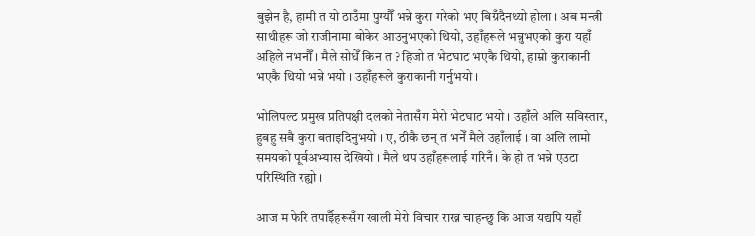बुझेन है, हामी त यो ठाउँमा पुग्यौँ भन्ने कुरा गरेको भए बिग्रँदैनथ्यो होला । अब मन्त्री साथीहरू जो राजीनामा बोकेर आउनुभएको थियो, उहाँहरूले भन्नुभएको कुरा यहाँ अहिले नभनौँ । मैले सोधेँ किन त ? हिजो त भेटघाट भएकै थियो, हाम्रो कुराकानी भएकै थियो भन्ने भयो । उहाँहरूले कुराकानी गर्नुभयो ।

भोलिपल्ट प्रमुख प्रतिपक्षी दलको नेतासँग मेरो भेटघाट भयो । उहाँले अलि सविस्तार, हुबहु सबै कुरा बताइदिनुभयो । ए, ठीकै छन् त भनेँ मैले उहाँलाई । वा अलि लामो समयको पूर्वअभ्यास देखियो । मैले थप उहाँहरूलाई गरिनँ । के हो त भन्ने एउटा परिस्थिति रह्यो ।

आज म फेरि तपाईँहरूसँग खाली मेरो विचार राख्न चाहन्छु कि आज यद्यपि यहाँ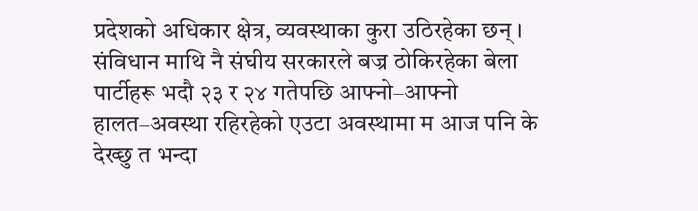प्रदेशको अधिकार क्षेत्र, व्यवस्थाका कुरा उठिरहेका छन् । संविधान माथि नै संघीय सरकारले बज्र ठोकिरहेका बेला पार्टीहरू भदौ २३ र २४ गतेपछि आफ्नो–आफ्नो हालत–अवस्था रहिरहेको एउटा अवस्थामा म आज पनि के देख्छु त भन्दा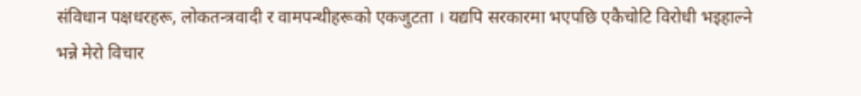संविधान पक्षधरहरू, लोकतन्त्रवादी र वामपन्थीहरूको एकजुटता । यद्यपि सरकारमा भएपछि एकैचोटि विरोधी भइहाल्ने भन्ने मेरो विचार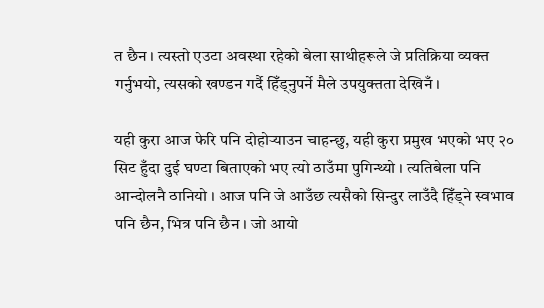त छैन । त्यस्तो एउटा अवस्था रहेको बेला साथीहरूले जे प्रतिक्रिया व्यक्त गर्नुभयो, त्यसको खण्डन गर्दै हिँड्नुपर्ने मैले उपयुक्तता देखिनँ ।

यही कुरा आज फेरि पनि दोहोर्‍याउन चाहन्छु, यही कुरा प्रमुख भएको भए २० सिट हुँदा दुई घण्टा बिताएको भए त्यो ठाउँमा पुगिन्थ्यो । त्यतिबेला पनि आन्दोलनै ठानियो । आज पनि जे आउँछ त्यसैको सिन्दुर लाउँदै हिँड्ने स्वभाव पनि छैन, भित्र पनि छैन । जो आयो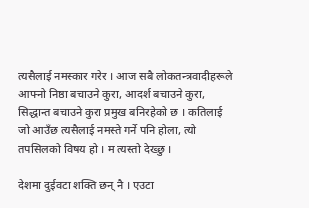त्यसैलाई नमस्कार गरेर । आज सबै लोकतन्त्रवादीहरूले आफ्नो निष्ठा बचाउने कुरा, आदर्श बचाउने कुरा, सिद्धान्त बचाउने कुरा प्रमुख बनिरहेको छ । कतिलाई जो आउँछ त्यसैलाई नमस्ते गर्ने पनि होला, त्यो तपसिलको विषय हो । म त्यस्तो देख्छु ।

देशमा दुईवटा शक्ति छन् नै । एउटा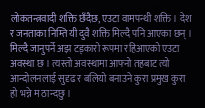लोकतन्त्रवादी शक्ति छँदैछ, एउटा वामपन्थी शक्ति । देश र जनताका निम्ति यी दुवै शक्ति मिल्दै पनि आएका छन् । मिल्दै जानुपर्ने अझ टड्कारो रूपमा रहिआएको एउटा अवस्था छ । त्यस्तो अवस्थामा आफ्नो तहबाट त्यो आन्दोलनलाई सुदृढ र बलियो बनाउने कुरा प्रमुख कुरा हो भन्ने म ठान्दछु ।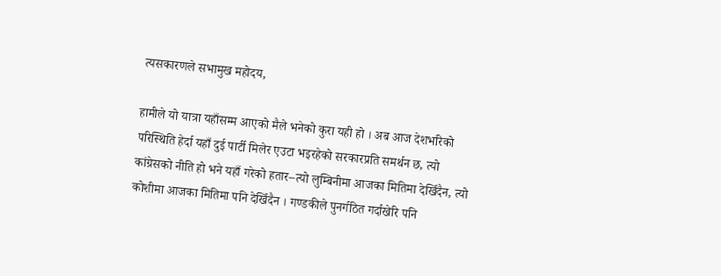त्यसकारणले सभामुख महोदय,

हामीले यो यात्रा यहाँसम्म आएको मैले भनेको कुरा यही हो । अब आज देशभरिको परिस्थिति हेर्दा यहाँ दुई पार्टी मिलेर एउटा भइरहेको सरकारप्रति समर्थन छ, त्यो कांग्रेसको नीति हो भने यहाँ गरेको हतार–त्यो लुम्बिनीमा आजका मितिमा देखिँदैन, त्यो कोशीमा आजका मितिमा पनि देखिँदैन । गण्डकीले पुनर्गठित गर्दाखेरि पनि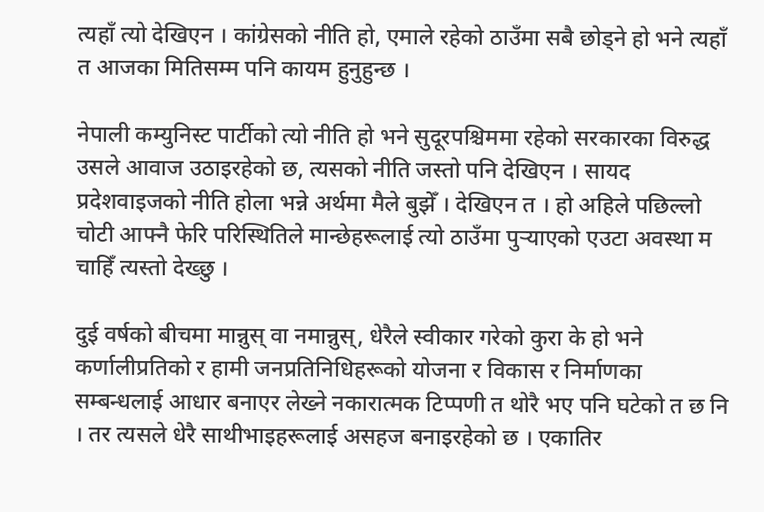त्यहाँ त्यो देखिएन । कांग्रेसको नीति हो, एमाले रहेको ठाउँमा सबै छोड्ने हो भने त्यहाँ त आजका मितिसम्म पनि कायम हुनुहुन्छ ।

नेपाली कम्युनिस्ट पार्टीको त्यो नीति हो भने सुदूरपश्चिममा रहेको सरकारका विरुद्ध उसले आवाज उठाइरहेको छ, त्यसको नीति जस्तो पनि देखिएन । सायद प्रदेशवाइजको नीति होला भन्ने अर्थमा मैले बुझेँ । देखिएन त । हो अहिले पछिल्लो चोटी आफ्नै फेरि परिस्थितिले मान्छेहरूलाई त्यो ठाउँमा पुर्‍याएको एउटा अवस्था म चाहिँ त्यस्तो देख्छु ।

दुई वर्षको बीचमा मान्नुस् वा नमान्नुस्, धेरैले स्वीकार गरेको कुरा के हो भने कर्णालीप्रतिको र हामी जनप्रतिनिधिहरूको योजना र विकास र निर्माणका सम्बन्धलाई आधार बनाएर लेख्ने नकारात्मक टिप्पणी त थोरै भए पनि घटेको त छ नि । तर त्यसले धेरै साथीभाइहरूलाई असहज बनाइरहेको छ । एकातिर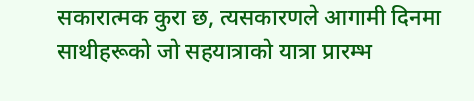सकारात्मक कुरा छ, त्यसकारणले आगामी दिनमा साथीहरूको जो सहयात्राको यात्रा प्रारम्भ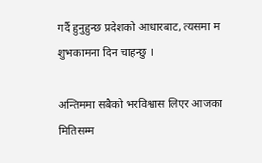गर्दै हुनुहुन्छ प्रदेशको आधारबाट, त्यसमा म शुभकामना दिन चाहन्छु ।

अन्तिममा सबैको भरविश्वास लिएर आजका मितिसम्म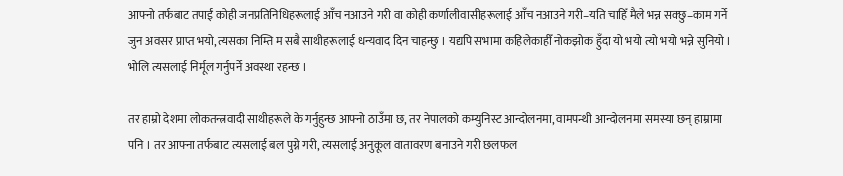आफ्नो तर्फबाट तपाईं कोही जनप्रतिनिधिहरूलाई आँच नआउने गरी वा कोही कर्णालीवासीहरूलाई आँच नआउने गरी–यति चाहिँ मैले भन्न सक्छु–काम गर्ने जुन अवसर प्राप्त भयो, त्यसका निम्ति म सबै साथीहरूलाई धन्यवाद दिन चाहन्छु । यद्यपि सभामा कहिलेकाहीँ नोकझोक हुँदा यो भयो त्यो भयो भन्ने सुनियो । भोलि त्यसलाई निर्मूल गर्नुपर्ने अवस्था रहन्छ ।

तर हाम्रो देशमा लोकतन्त्रवादी साथीहरूले के गर्नुहुन्छ आफ्नो ठाउँमा छ, तर नेपालको कम्युनिस्ट आन्दोलनमा, वामपन्थी आन्दोलनमा समस्या छन् हाम्रामा पनि । तर आफ्ना तर्फबाट त्यसलाई बल पुग्ने गरी, त्यसलाई अनुकूल वातावरण बनाउने गरी छलफल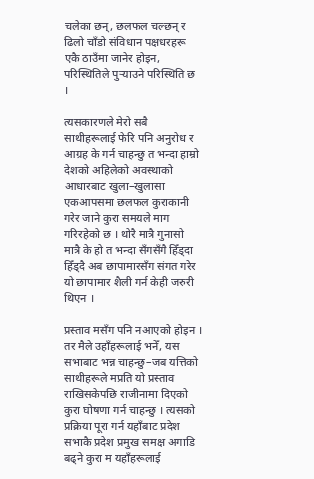चलेका छन्, छलफल चल्छन् र ढिलो चाँडो संविधान पक्षधरहरू एकै ठाउँमा जानेर होइन, परिस्थितिले पुर्‍याउने परिस्थिति छ ।

त्यसकारणले मेरो सबै साथीहरूलाई फेरि पनि अनुरोध र आग्रह के गर्न चाहन्छु त भन्दा हाम्रो देशको अहिलेको अवस्थाको आधारबाट खुला–खुलासा एकआपसमा छलफल कुराकानी गरेर जाने कुरा समयले माग गरिरहेको छ । थोरै मात्रै गुनासो मात्रै के हो त भन्दा सँगसँगै हिँड्दा हिँड्दै अब छापामारसँग संगत गरेर यो छापामार शैली गर्न केही जरुरी थिएन ।

प्रस्ताव मसँग पनि नआएको होइन । तर मैले उहाँहरूलाई भनेँ, यस सभाबाट भन्न चाहन्छु–जब यत्तिको साथीहरूले मप्रति यो प्रस्ताव राखिसकेपछि राजीनामा दिएको कुरा घोषणा गर्न चाहन्छु । त्यसको प्रक्रिया पूरा गर्न यहाँबाट प्रदेश सभाकै प्रदेश प्रमुख समक्ष अगाडि बढ्ने कुरा म यहाँहरूलाई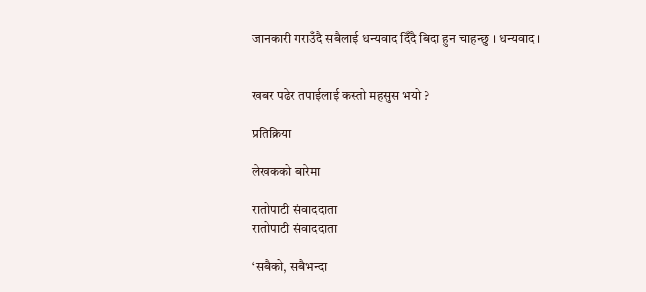जानकारी गराउँदै सबैलाई धन्यवाद दिँदै बिदा हुन चाहन्छु । धन्यवाद ।


खबर पढेर तपाईलाई कस्तो महसुस भयो ?

प्रतिक्रिया

लेखकको बारेमा

रातोपाटी संवाददाता
रातोपाटी संवाददाता

‘सबैको, सबैभन्दा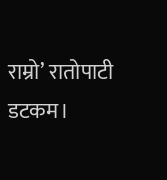राम्रो’ रातोपाटी डटकम।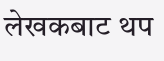लेखकबाट थप